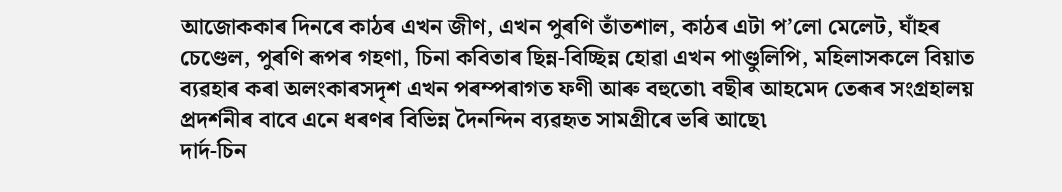আজোককাৰ দিনৰে কাঠৰ এখন জীণ, এখন পুৰণি তাঁতশাল, কাঠৰ এটা প’লো মেলেট, ঘাঁহৰ চেণ্ডেল, পুৰণি ৰূপৰ গহণা, চিনা কবিতাৰ ছিন্ন-বিচ্ছিন্ন হোৱা এখন পাণ্ডুলিপি, মহিলাসকলে বিয়াত ব্যৱহাৰ কৰা অলংকাৰসদৃশ এখন পৰম্পৰাগত ফণী আৰু বহুতো৷ বছীৰ আহমেদ তেৰূৰ সংগ্ৰহালয় প্ৰদৰ্শনীৰ বাবে এনে ধৰণৰ বিভিন্ন দৈনন্দিন ব্যৱহৃত সামগ্ৰীৰে ভৰি আছে৷
দাৰ্দ-চিন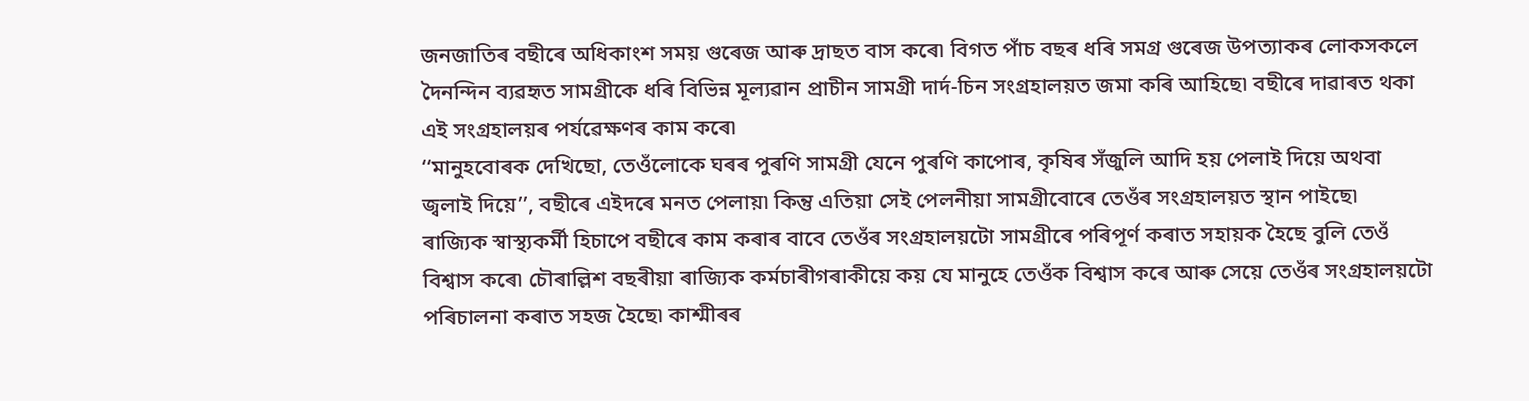জনজাতিৰ বছীৰে অধিকাংশ সময় গুৰেজ আৰু দ্ৰাছত বাস কৰে৷ বিগত পাঁচ বছৰ ধৰি সমগ্ৰ গুৰেজ উপত্যাকৰ লোকসকলে দৈনন্দিন ব্যৱহৃত সামগ্ৰীকে ধৰি বিভিন্ন মূল্যৱান প্ৰাচীন সামগ্ৰী দাৰ্দ-চিন সংগ্ৰহালয়ত জমা কৰি আহিছে৷ বছীৰে দাৱাৰত থকা এই সংগ্ৰহালয়ৰ পৰ্যৱেক্ষণৰ কাম কৰে৷
‘‘মানুহবোৰক দেখিছো, তেওঁলোকে ঘৰৰ পুৰণি সামগ্ৰী যেনে পুৰণি কাপোৰ, কৃষিৰ সঁজুলি আদি হয় পেলাই দিয়ে অথবা জ্বলাই দিয়ে’’, বছীৰে এইদৰে মনত পেলায়৷ কিন্তু এতিয়া সেই পেলনীয়া সামগ্ৰীবোৰে তেওঁৰ সংগ্ৰহালয়ত স্থান পাইছে৷
ৰাজ্যিক স্বাস্থ্যকৰ্মী হিচাপে বছীৰে কাম কৰাৰ বাবে তেওঁৰ সংগ্ৰহালয়টো সামগ্ৰীৰে পৰিপূৰ্ণ কৰাত সহায়ক হৈছে বুলি তেওঁ বিশ্বাস কৰে৷ চৌৰাল্লিশ বছৰীয়া ৰাজ্যিক কৰ্মচাৰীগৰাকীয়ে কয় যে মানুহে তেওঁক বিশ্বাস কৰে আৰু সেয়ে তেওঁৰ সংগ্ৰহালয়টো পৰিচালনা কৰাত সহজ হৈছে৷ কাশ্মীৰৰ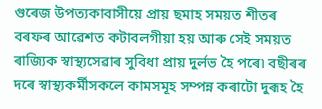গুৰেজ উপত্যকাবাসীয়ে প্ৰায় ছমাহ সময়ত শীতৰ বৰফৰ আৱেশত কটাবলগীয়া হয় আৰু সেই সময়ত ৰাজ্যিক স্বাস্থ্যসেৱাৰ সুবিধা প্ৰায় দুৰ্লভ হৈ পৰে৷ বছীৰৰ দৰে স্বাস্থ্যকৰ্মীসকলে কামসমূহ সম্পন্ন কৰাটো দুৰূহ হৈ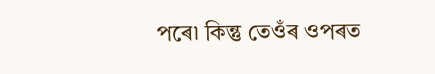পৰে৷ কিন্তু তেওঁৰ ওপৰত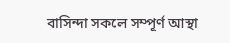বাসিন্দা সকলে সম্পূৰ্ণ আস্থা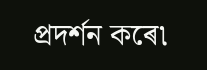প্ৰদৰ্শন কৰে৷